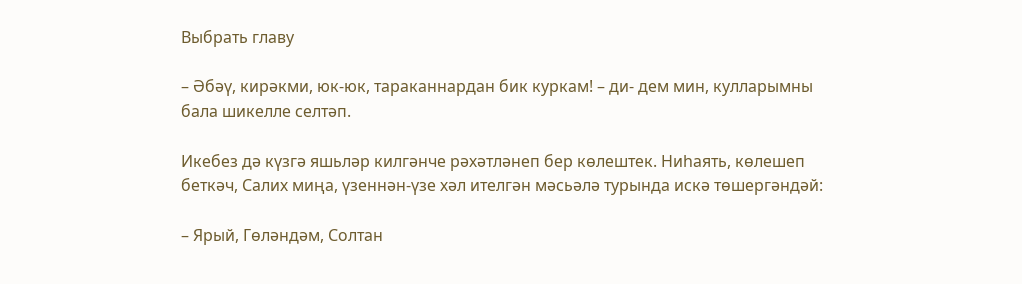Выбрать главу

– Әбәү, кирәкми, юк-юк, тараканнардан бик куркам! – ди- дем мин, кулларымны бала шикелле селтәп.

Икебез дә күзгә яшьләр килгәнче рәхәтләнеп бер көлештек. Ниһаять, көлешеп беткәч, Салих миңа, үзеннән-үзе хәл ителгән мәсьәлә турында искә төшергәндәй:

– Ярый, Гөләндәм, Солтан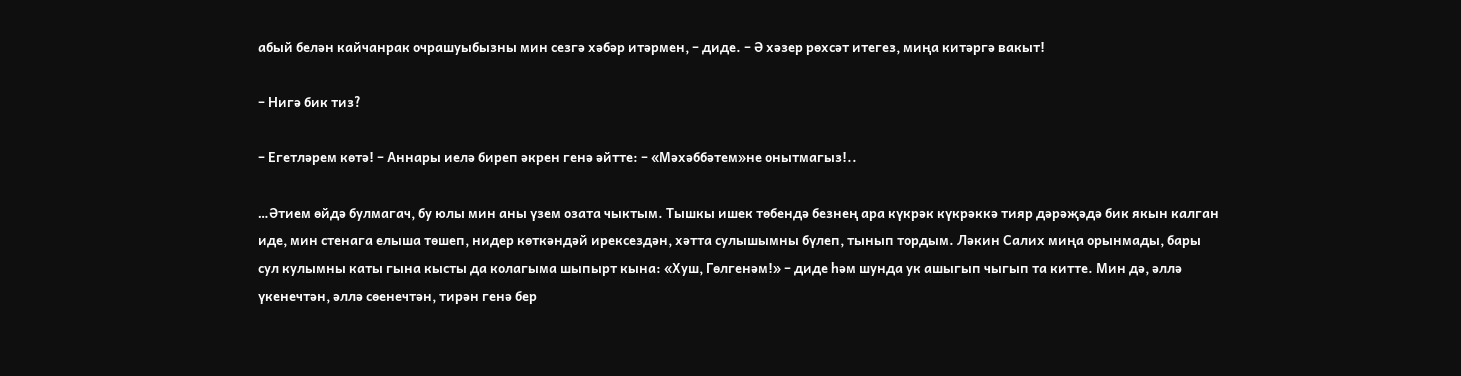абый белән кайчанрак очрашуыбызны мин сезгә хәбәр итәрмен, – диде. – Ә хәзер рөхсәт итегез, миңа китәргә вакыт!

– Нигә бик тиз?

– Егетләрем көтә! – Аннары иелә биреп әкрен генә әйтте: – «Мәхәббәтем»не онытмагыз!..

…Әтием өйдә булмагач, бу юлы мин аны үзем озата чыктым. Тышкы ишек төбендә безнең ара күкрәк күкрәккә тияр дәрәҗәдә бик якын калган иде, мин стенага елыша төшеп, нидер көткәндәй ирексездән, хәтта сулышымны бүлеп, тынып тордым. Ләкин Салих миңа орынмады, бары сул кулымны каты гына кысты да колагыма шыпырт кына: «Хуш, Гөлгенәм!» – диде һәм шунда ук ашыгып чыгып та китте. Мин дә, әллә үкенечтән, әллә сөенечтән, тирән генә бер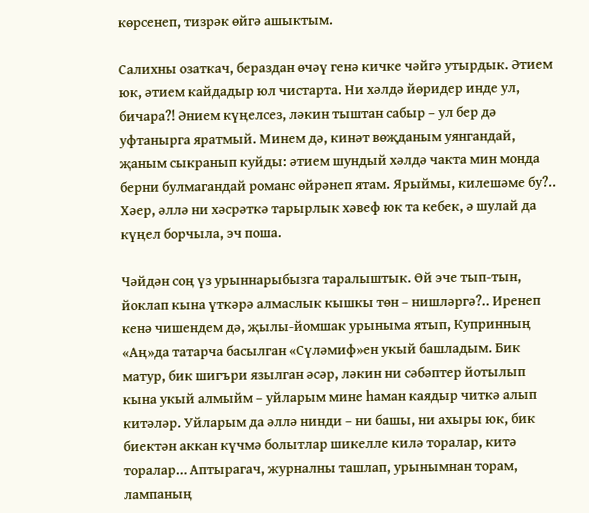көрсенеп, тизрәк өйгә ашыктым.

Салихны озаткач, бераздан өчәү генә кичке чәйгә утырдык. Әтием юк, әтием кайдадыр юл чистарта. Ни хәлдә йөридер инде ул, бичара?! Әнием күңелсез, ләкин тыштан сабыр – ул бер дә уфтанырга яратмый. Минем дә, кинәт вөҗданым уянгандай, җаным сыкранып куйды: әтием шундый хәлдә чакта мин монда берни булмагандай романс өйрәнеп ятам. Ярыймы, килешәме бу?.. Хәер, әллә ни хәсрәткә тарырлык хәвеф юк та кебек, ә шулай да күңел борчыла, эч поша.

Чәйдән соң үз урыннарыбызга таралыштык. Өй эче тып-тын, йоклап кына үткәрә алмаслык кышкы төн – нишләргә?.. Иренеп кенә чишендем дә, җылы-йомшак урыныма ятып, Купринның «Аң»да татарча басылган «Сүләмиф»ен укый башладым. Бик матур, бик шигъри язылган әсәр, ләкин ни сәбәптер йотылып кына укый алмыйм – уйларым мине һаман каядыр читкә алып китәләр. Уйларым да әллә нинди – ни башы, ни ахыры юк, бик биектән аккан күчмә болытлар шикелле килә торалар, китә торалар… Аптырагач, журналны ташлап, урынымнан торам, лампаның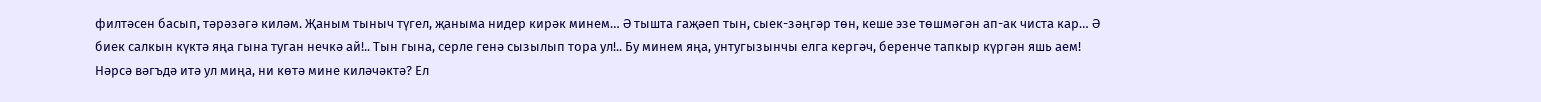филтәсен басып, тәрәзәгә киләм. Җаным тыныч түгел, җаныма нидер кирәк минем… Ә тышта гаҗәеп тын, сыек-зәңгәр төн, кеше эзе төшмәгән ап-ак чиста кар… Ә биек салкын күктә яңа гына туган нечкә ай!.. Тын гына, серле генә сызылып тора ул!.. Бу минем яңа, унтугызынчы елга кергәч, беренче тапкыр күргән яшь аем! Нәрсә вәгъдә итә ул миңа, ни көтә мине киләчәктә? Ел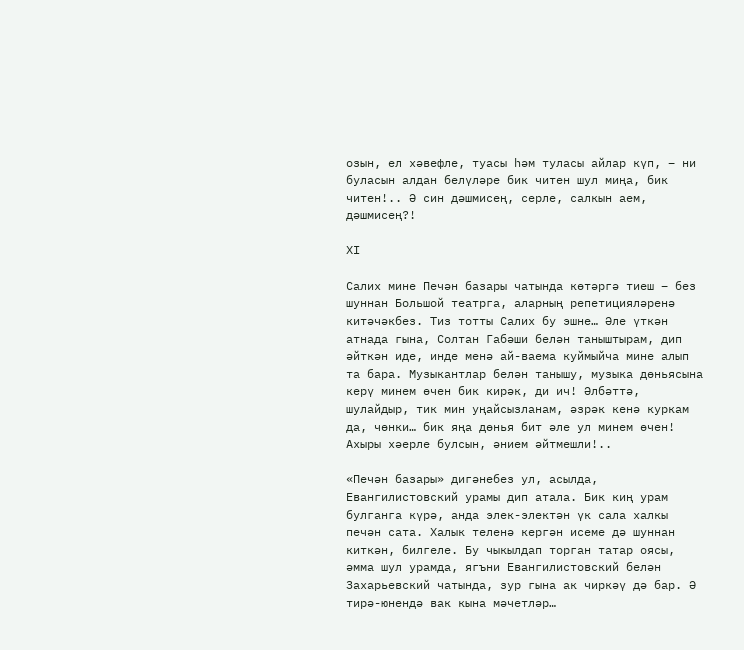озын, ел хәвефле, туасы һәм туласы айлар күп, – ни буласын алдан белүләре бик читен шул миңа, бик читен!.. Ә син дәшмисең, серле, салкын аем, дәшмисең?!

ХI

Салих мине Печән базары чатында көтәргә тиеш – без шуннан Большой театрга, аларның репетицияләренә китәчәкбез. Тиз тотты Салих бу эшне… Әле үткән атнада гына, Солтан Габәши белән таныштырам, дип әйткән иде, инде менә ай-ваема куймыйча мине алып та бара. Музыкантлар белән танышу, музыка дөньясына керү минем өчен бик кирәк, ди ич! Әлбәттә, шулайдыр, тик мин уңайсызланам, әзрәк кенә куркам да, чөнки… бик яңа дөнья бит әле ул минем өчен! Ахыры хәерле булсын, әнием әйтмешли!..

«Печән базары» дигәнебез ул, асылда, Евангилистовский урамы дип атала. Бик киң урам булганга күрә, анда элек-электән үк сала халкы печән сата. Халык теленә кергән исеме дә шуннан киткән, билгеле. Бу чыкылдап торган татар оясы, әмма шул урамда, ягъни Евангилистовский белән Захарьевский чатында, зур гына ак чиркәү дә бар. Ә тирә-юнендә вак кына мәчетләр…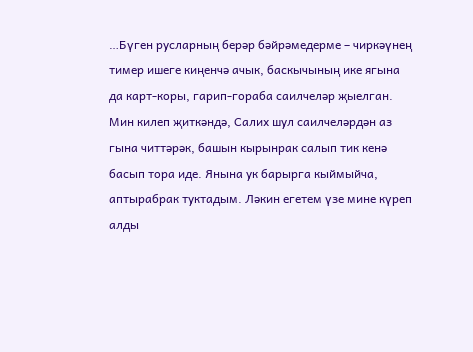…Бүген русларның берәр бәйрәмедерме – чиркәүнең тимер ишеге киңенчә ачык, баскычының ике ягына да карт-коры, гарип-гораба саилчеләр җыелган. Мин килеп җиткәндә, Салих шул саилчеләрдән аз гына читтәрәк, башын кырынрак салып тик кенә басып тора иде. Янына ук барырга кыймыйча, аптырабрак туктадым. Ләкин егетем үзе мине күреп алды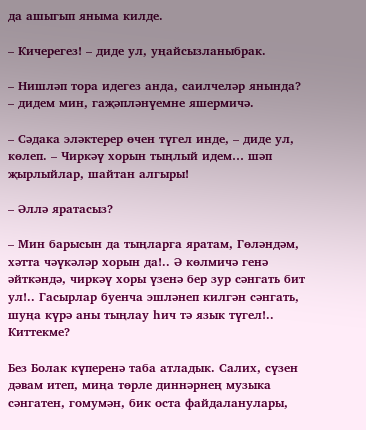да ашыгып яныма килде.

– Кичерегез! – диде ул, уңайсызланыбрак.

– Нишләп тора идегез анда, саилчеләр янында? – дидем мин, гаҗәпләнүемне яшермичә.

– Сәдака эләктерер өчен түгел инде, – диде ул, көлеп. – Чиркәү хорын тыңлый идем… шәп җырлыйлар, шайтан алгыры!

– Әллә яратасыз?

– Мин барысын да тыңларга яратам, Гөләндәм, хәтта чәүкәләр хорын да!.. Ә көлмичә генә әйткәндә, чиркәү хоры үзенә бер зур сәнгать бит ул!.. Гасырлар буенча эшләнеп килгән сәнгать, шуңа күрә аны тыңлау һич тә язык түгел!.. Киттекме?

Без Болак күперенә таба атладык. Салих, сүзен дәвам итеп, миңа төрле диннәрнең музыка сәнгатен, гомумән, бик оста файдаланулары,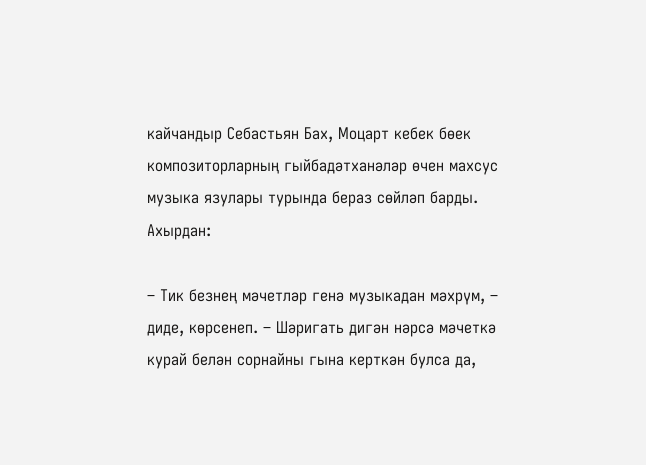кайчандыр Себастьян Бах, Моцарт кебек бөек композиторларның гыйбадәтханәләр өчен махсус музыка язулары турында бераз сөйләп барды. Ахырдан:

– Тик безнең мәчетләр генә музыкадан мәхрүм, – диде, көрсенеп. – Шәригать дигән нәрсә мәчеткә курай белән сорнайны гына керткән булса да,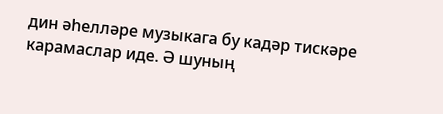дин әһелләре музыкага бу кадәр тискәре карамаслар иде. Ә шуның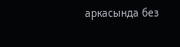аркасында без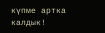күпме артка калдык!